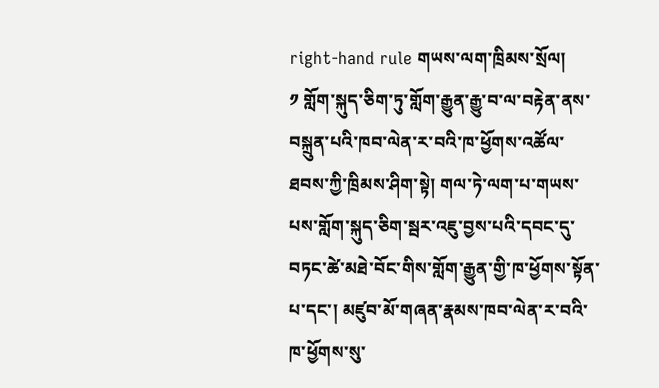right-hand rule གཡས་ལག་ཁྲིམས་སྲོལ།
༡ གློག་སྐུད་ཅིག་ཏུ་གློག་རྒྱུན་རྒྱུ་བ་ལ་བརྟེན་ནས་བསྐྲུན་པའི་ཁབ་ལེན་ར་བའི་ཁ་ཕྱོགས་འཚོལ་ཐབས་ཀྱི་ཁྲིམས་ཤིག་སྟེ། གལ་ཏེ་ལག་པ་གཡས་པས་གློག་སྐུད་ཅིག་སྦར་འཇུ་བྱས་པའི་དབང་དུ་བཏང་ཚེ་མཐེ་བོང་གིས་གློག་རྒྱུན་གྱི་ཁ་ཕྱོགས་སྟོན་པ་དང་། མཛུབ་མོ་གཞན་རྣམས་ཁབ་ལེན་ར་བའི་ཁ་ཕྱོགས་སུ་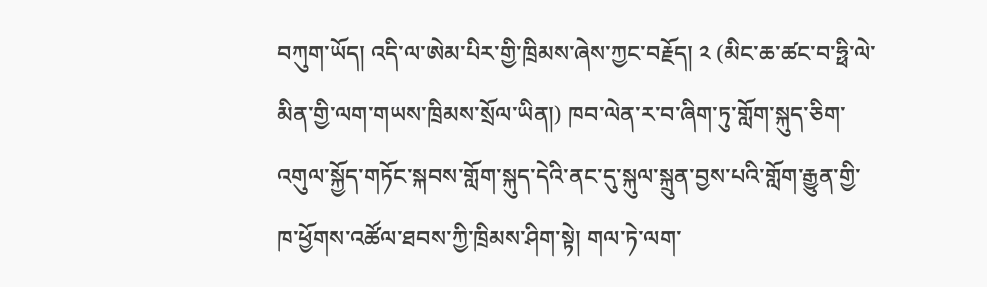བཀུག་ཡོད། འདི་ལ་ཨེམ་པིར་གྱི་ཁྲིམས་ཞེས་ཀྱང་བརྗོད། ༢ (མིང་ཆ་ཚང་བ་ཧྥི་ལེ་མིན་གྱི་ལག་གཡས་ཁྲིམས་སྲོལ་ཡིན།) ཁབ་ལེན་ར་བ་ཞིག་ཏུ་གློག་སྐུད་ཅིག་འགུལ་སྐྱོད་གཏོང་སྐབས་གློག་སྐུད་དེའི་ནང་དུ་སྐུལ་སྐྲུན་བྱས་པའི་གློག་རྒྱུན་གྱི་ཁ་ཕྱོགས་འཚོལ་ཐབས་ཀྱི་ཁྲིམས་ཤིག་སྟེ། གལ་ཏེ་ལག་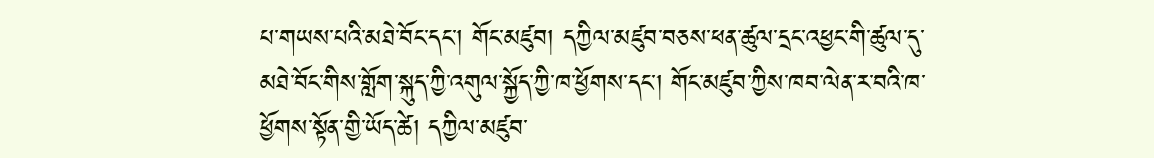པ་གཡས་པའི་མཐེ་བོང་དང་། གོང་མཛུབ། དཀྱིལ་མཛུབ་བཅས་ཕན་ཚུལ་དྲང་འཕྱང་གི་ཚུལ་དུ་མཐེ་བོང་གིས་གློག་སྐུད་ཀྱི་འགུལ་སྐྱོད་ཀྱི་ཁ་ཕྱོགས་དང་། གོང་མཛུབ་ཀྱིས་ཁབ་ལེན་ར་བའི་ཁ་ཕྱོགས་སྟོན་གྱི་ཡོད་ཚེ། དཀྱིལ་མཛུབ་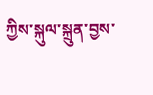ཀྱིས་སྐུལ་སྐྲུན་བྱས་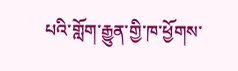པའི་གློག་རྒྱུན་གྱི་ཁ་ཕྱོགས་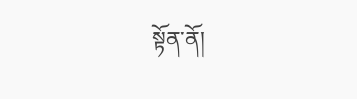སྟོན་ནོ།